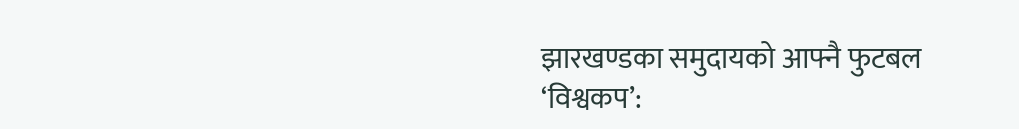झारखण्डका समुदायको आफ्नै फुटबल ‘विश्वकप’: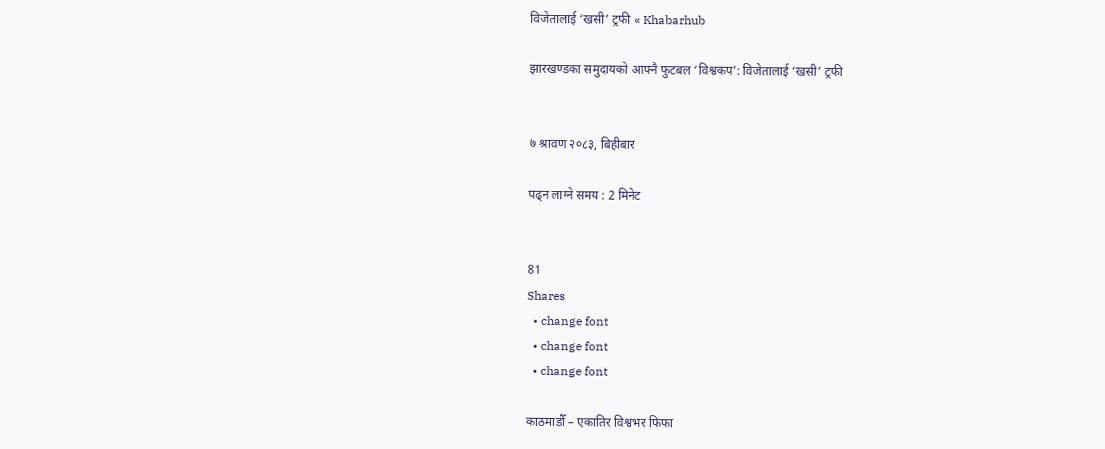विजेतालाई ‘खसी’ ट्रफी « Khabarhub

झारखण्डका समुदायको आफ्नै फुटबल ‘विश्वकप’: विजेतालाई ‘खसी’ ट्रफी


७ श्रावण २०८३, बिहीबार

पढ्न लाग्ने समय : 2 मिनेट


81
Shares
  • change font
  • change font
  • change font

काठमाडौँ – एकातिर विश्वभर फिफा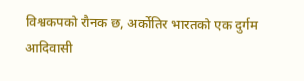विश्वकपको रौनक छ, अर्कोतिर भारतको एक दुर्गम आदिवासी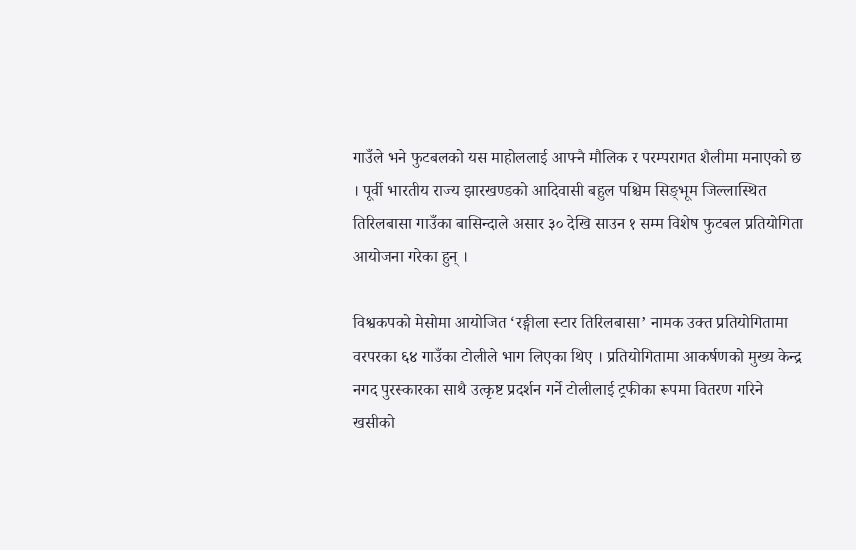गाउँले भने फुटबलको यस माहोललाई आफ्नै मौलिक र परम्परागत शैलीमा मनाएको छ । पूर्वी भारतीय राज्य झारखण्डको आदिवासी बहुल पश्चिम सिङ्भूम जिल्लास्थित तिरिलबासा गाउँका बासिन्दाले असार ३० देखि साउन १ सम्म विशेष फुटबल प्रतियोगिता आयोजना गरेका हुन् ।

विश्वकपको मेसोमा आयोजित ‘रङ्गीला स्टार तिरिलबासा’ नामक उक्त प्रतियोगितामा वरपरका ६४ गाउँका टोलीले भाग लिएका थिए । प्रतियोगितामा आकर्षणको मुख्य केन्द्र नगद पुरस्कारका साथै उत्कृष्ट प्रदर्शन गर्ने टोलीलाई ट्रफीका रूपमा वितरण गरिने खसीको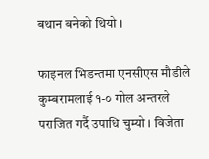बथान बनेको थियो ।

फाइनल भिडन्तमा एनसीएस मौडीले कुम्बरामलाई १-० गोल अन्तरले पराजित गर्दै उपाधि चुम्यो । विजेता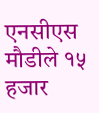एनसीएस मौडीले १५ हजार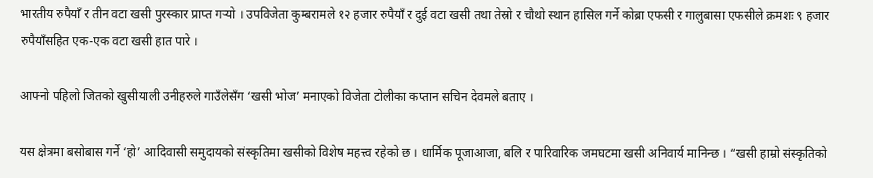भारतीय रुपैयाँ र तीन वटा खसी पुरस्कार प्राप्त गर्‍यो । उपविजेता कुम्बरामले १२ हजार रुपैयाँ र दुई वटा खसी तथा तेस्रो र चौथो स्थान हासिल गर्ने कोब्रा एफसी र गालुबासा एफसीले क्रमशः ९ हजार रुपैयाँसहित एक-एक वटा खसी हात पारे ।

आफ्नो पहिलो जितको खुसीयाली उनीहरुले गाउँलेसँग ‘खसी भोज’ मनाएको विजेता टोलीका कप्तान सचिन देवमले बताए ।

यस क्षेत्रमा बसोबास गर्ने ‘हो’ आदिवासी समुदायको संस्कृतिमा खसीको विशेष महत्त्व रहेको छ । धार्मिक पूजाआजा, बलि र पारिवारिक जमघटमा खसी अनिवार्य मानिन्छ । “खसी हाम्रो संस्कृतिको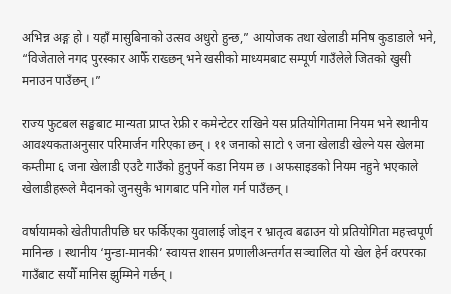अभिन्न अङ्ग हो । यहाँ मासुबिनाको उत्सव अधुरो हुन्छ,” आयोजक तथा खेलाडी मनिष कुडाडाले भने, “विजेताले नगद पुरस्कार आफैँ राख्छन् भने खसीको माध्यमबाट सम्पूर्ण गाउँलेले जितको खुसी मनाउन पाउँछन् ।”

राज्य फुटबल सङ्घबाट मान्यता प्राप्त रेफ्री र कमेन्टेटर राखिने यस प्रतियोगितामा नियम भने स्थानीय आवश्यकताअनुसार परिमार्जन गरिएका छन् । ११ जनाको साटो ९ जना खेलाडी खेल्ने यस खेलमा कम्तीमा ६ जना खेलाडी एउटै गाउँको हुनुपर्ने कडा नियम छ । अफसाइडको नियम नहुने भएकाले खेलाडीहरूले मैदानको जुनसुकै भागबाट पनि गोल गर्न पाउँछन् ।

वर्षायामको खेतीपातीपछि घर फर्किएका युवालाई जोड्न र भ्रातृत्व बढाउन यो प्रतियोगिता महत्त्वपूर्ण मानिन्छ । स्थानीय ‘मुन्डा-मानकी’ स्वायत्त शासन प्रणालीअन्तर्गत सञ्चालित यो खेल हेर्न वरपरका गाउँबाट सयौँ मानिस झुम्मिने गर्छन् ।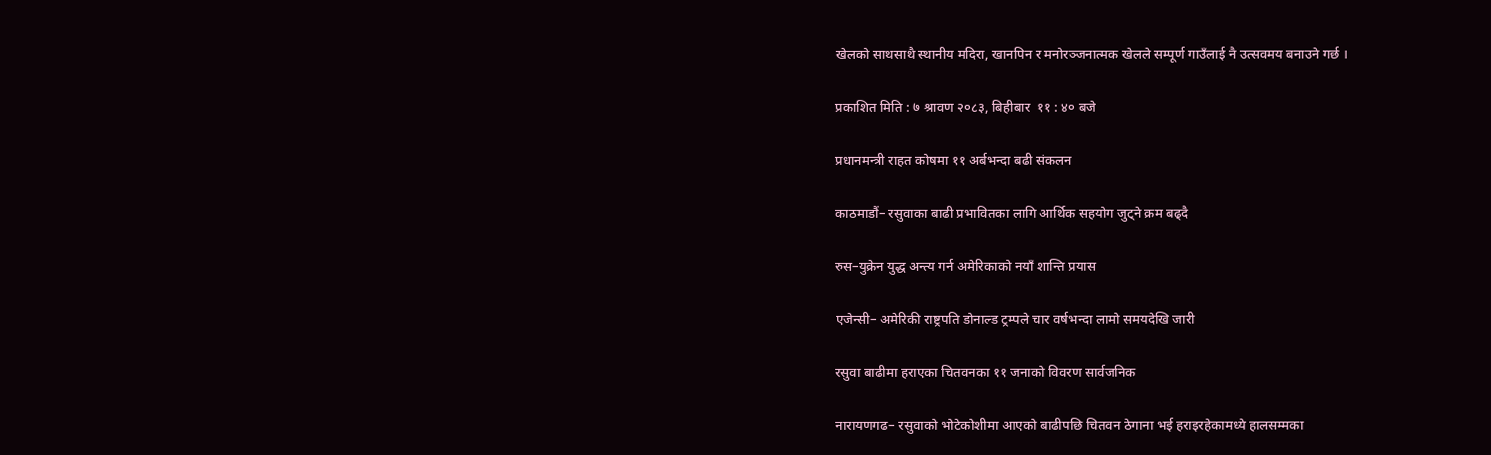खेलको साथसाथै स्थानीय मदिरा, खानपिन र मनोरञ्जनात्मक खेलले सम्पूर्ण गाउँलाई नै उत्सवमय बनाउने गर्छ ।

प्रकाशित मिति : ७ श्रावण २०८३, बिहीबार  ११ : ४० बजे

प्रधानमन्त्री राहत कोषमा ११ अर्बभन्दा बढी संकलन

काठमाडौं– रसुवाका बाढी प्रभावितका लागि आर्थिक सहयोग जुट्ने क्रम बढ्दै

रुस–युक्रेन युद्ध अन्त्य गर्न अमेरिकाको नयाँ शान्ति प्रयास

एजेन्सी– अमेरिकी राष्ट्रपति डोनाल्ड ट्रम्पले चार वर्षभन्दा लामो समयदेखि जारी

रसुवा बाढीमा हराएका चितवनका ११ जनाको विवरण सार्वजनिक

नारायणगढ– रसुवाको भोटेकोशीमा आएको बाढीपछि चितवन ठेगाना भई हराइरहेकामध्ये हालसम्मका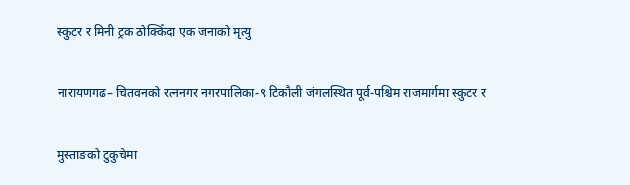स्कुटर र मिनी ट्रक ठोक्किँदा एक जनाको मृत्यु

नारायणगढ– चितवनको रत्ननगर नगरपालिका-९ टिकौली जंगलस्थित पूर्व-पश्चिम राजमार्गमा स्कुटर र

मुस्ताङको टुकुचेमा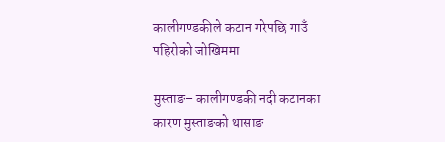कालीगण्डकीले कटान गरेपछि गाउँ पहिरोको जोखिममा

मुस्ताङ– कालीगण्डकी नदी कटानका कारण मुस्ताङको थासाङ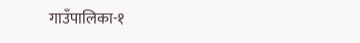गाउँपालिका-१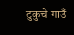टुकुचे गाउँ